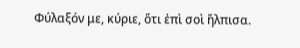Φύλαξόν με, κύριε, ὅτι ἐπὶ σοὶ ἤλπισα.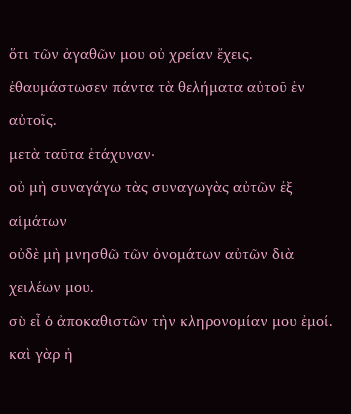ὅτι τῶν ἀγαθῶν μου οὐ χρείαν ἔχεις.
ἐθαυμάστωσεν πάντα τὰ θελήματα αὐτοῦ ἐν αὐτοῖς.
μετὰ ταῦτα ἐτάχυναν·
οὐ μὴ συναγάγω τὰς συναγωγὰς αὐτῶν ἐξ αἱμάτων
οὐδὲ μὴ μνησθῶ τῶν ὀνομάτων αὐτῶν διὰ χειλέων μου.
σὺ εἶ ὁ ἀποκαθιστῶν τὴν κληρονομίαν μου ἐμοί.
καὶ γὰρ ἡ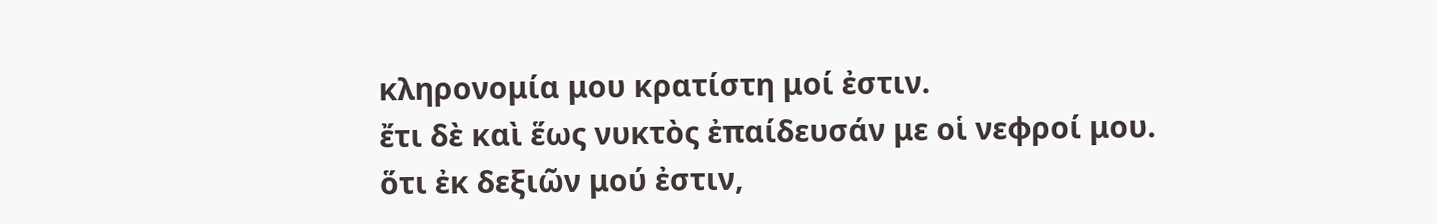κληρονομία μου κρατίστη μοί ἐστιν.
ἔτι δὲ καὶ ἕως νυκτὸς ἐπαίδευσάν με οἱ νεφροί μου.
ὅτι ἐκ δεξιῶν μού ἐστιν,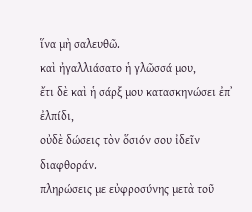ἵνα μὴ σαλευθῶ.
καὶ ἠγαλλιάσατο ἡ γλῶσσά μου,
ἔτι δὲ καὶ ἡ σάρξ μου κατασκηνώσει ἐπ᾽ ἐλπίδι,
οὐδὲ δώσεις τὸν ὅσιόν σου ἰδεῖν διαφθοράν.
πληρώσεις με εὐφροσύνης μετὰ τοῦ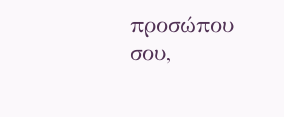προσώπου σου,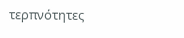τερπνότητες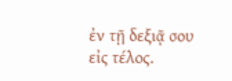ἐν τῇ δεξιᾷ σου εἰς τέλος.